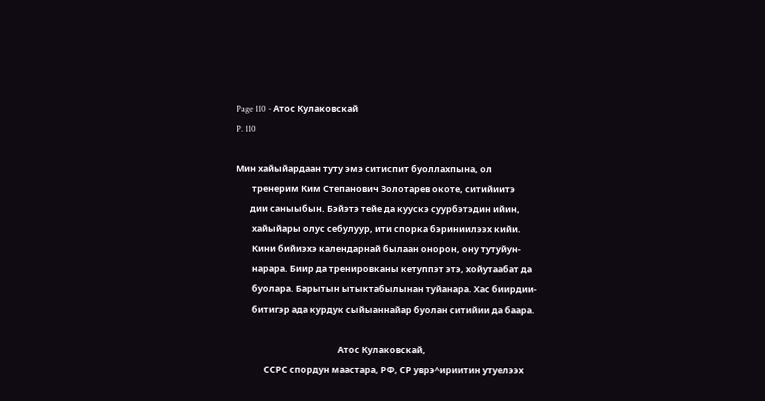Page 110 - Атос Кулаковскай
P. 110

Мин хайыйардаан туту эмэ ситиспит буоллахпына, ол
        тренерим Ким Степанович Золотарев окоте, ситийиитэ
       дии саныыбын. Бэйэтэ тейе да куускэ суурбэтэдин ийин,
        хайыйары олус себулуур, ити спорка бэриниилээх кийи.
        Кини бийиэхэ календарнай былаан онорон, ону тутуйун-
        нарара. Биир да тренировканы кетуппэт этэ, хойутаабат да
        буолара. Барытын ытыктабылынан туйанара. Хас биирдии-
        битигэр ада курдук сыйыаннайар буолан ситийии да баара.

                                                   Атос Кулаковскай,
              ССРС спордун маастара, РФ, СР уврэ^ириитин утуелээх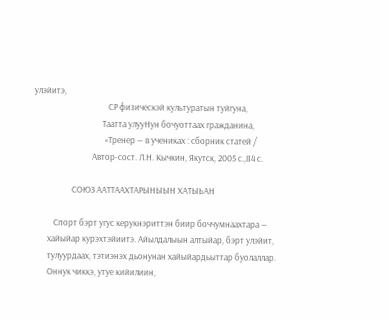улэйитэ,
                                     СР физическэй культуратын туйгуна,
                                  Таатта улууНун бочуоттаах гражданина,
                                   «Тренер — в учениках : сборник статей /
                             Автор-сост. Л.Н. Кычкин, Якутск, 2005 с.,84 с.

                   СОЮЗ ААТТААХТАРЫНЫЫН ХАТЫЬАН

          Спорт бэрт угус керукнэриттэн биир боччумнаахтара —
       хайыйар курэхтэйиитэ. Айылдалыын алтыйар, бэрт улэйит,
       тулуурдаах, тэтиэнэх дьонунан хайыйардьыттар буолаллар.
       Оннук чиккэ, утуе кийилиин,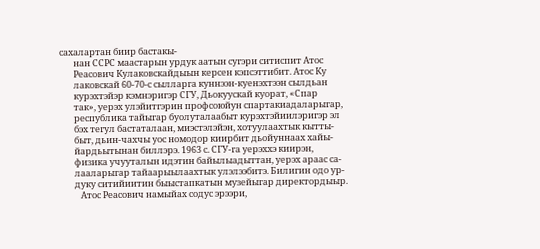сахалартан биир бастакы-
       нан ССРС маастарын урдук аатын сугэри ситиспит Атос
       Реасович Кулаковскайдыын керсен кэпсэттибит. Атос Ку
       лаковскай 60-70-с сылларга куннээн-куенэхтээн сылдьан
       курэхтэйэр кэмнэригэр СГУ, Дьокуускай куорат, «Спар
       так», уерэх улэйитгэрин профсоюйун спартакиадаларыгар,
       республика тайыгар буолуталаабыт курэхтэйиилэригэр эл
       бэх тегул бастаталаан, миэстэлэйэн, хотуулаахтык кытты-
       быт, дьин-чахчы уос номодор киирбит дьойуннаах хайы-
       йардьытынан биллэрэ. 1963 с. СГУ-га уерэххэ киирэн,
       физика учууталын идэтин байылыадыттан, уерэх араас са-
       лааларыгар тайаарыылаахтык улэлээбитэ. Билигин одо ур-
       дуку ситийиитин быыстапкатын музейыгар директордыыр.
          Атос Реасович намыйах содус эрээри,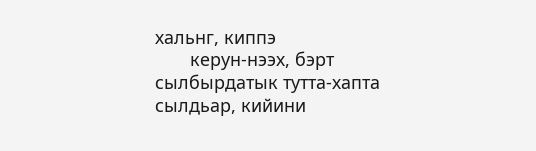хальнг, киппэ
       керун-нээх, бэрт сылбырдатык тутта-хапта сылдьар, кийини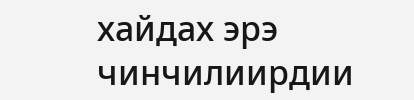хайдах эрэ чинчилиирдии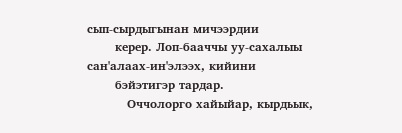сып-сырдыгынан мичээрдии
       керер. Лоп-бааччы уу-сахалыы сан'алаах-ин'элээх, кийини
       бэйэтигэр тардар.
          Оччолорго хайыйар, кырдьык,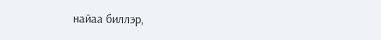найаа биллэр,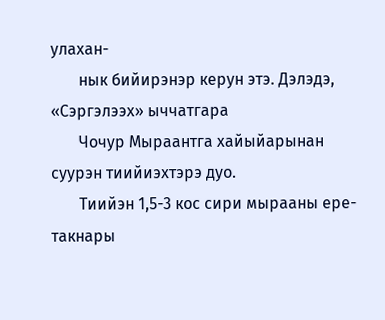улахан-
       нык бийирэнэр керун этэ. Дэлэдэ, «Сэргэлээх» ыччатгара
       Чочур Мыраантга хайыйарынан суурэн тиийиэхтэрэ дуо.
       Тиийэн 1,5-3 кос сири мырааны ере-такнары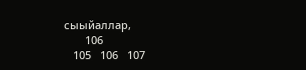сыыйаллар,
       106
   105   106   107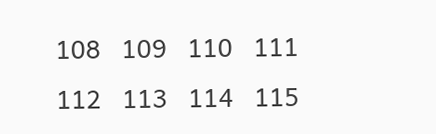108   109   110   111   112   113   114   115